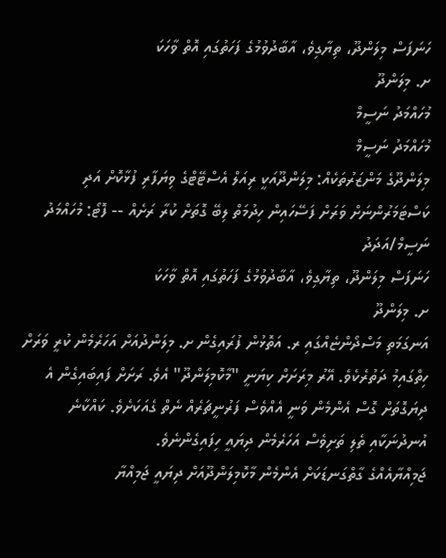ހަނަފަސް މިލަންދޫ، ތިޔާގިވެ، އާބާދުވުމުގެ ފަހަތުގައި އޮތް ވާހަކަ
ށ. މިލަންދޫ
މުހައްމަދު ނަސީމް
މުހައްމަދު ނަސީމް
މިލަންދޫގެ މަންޒަރުތަކެއް: މިލަންދޫއަކީ ރިއަލް އެސްޓޭޓްގެ ވިޔަފާރި ފުޅާކޮށް އަދި ކަސްޓަމަރުންނަށް ވަރަށް ފަސޭހައިން ހިދުމަތް ލިބޭ ގޮތަށް ކުރާ ރަށެއް -- ފޮޓޯ: މުހައްމަދު ނަސީމް/އަދަދު
ހަނަފަސް މިލަންދޫ، ތިޔާގިވެ، އާބާދުވުމުގެ ފަހަތުގައި އޮތް ވާހަކަ
ށ. މިލަންދޫ
އަނގަމަތި މަސްދޯންޏެއްގައި ރ. އަތޮޅުން ފުރައިގެން ށ. މިލަންދުއަށް އަހަރެމެން ކުރީ ވަރަށް ހިތްގައިމު ދަތުރެކެވެ. އޭރު މިރަށަށް ކިޔަނީ "މާކޮމިލަންދޫ" އެވެ. ރަށަށް ފައިބައިގެން އެ ދިޔަގޮތަށް ގޮސް އެންމެން ވަނީ އެއްވެސް ފަރުނީޗަރެއް ނެތް ގެއަކަށެވެ. ކައްކާނެ އުނދުނަކާއި ތެލި ތަށިވެސް އަހަރެމެން ދިޔައީ ހިފައިގެންނެވެ.
ޖަމިއްޔާއެއްގެ ގާތްގަނޑަކަށް އެންމެން މާކޮމިލަންދޫއަށް ދިޔައީ ޖަމިއްޔާ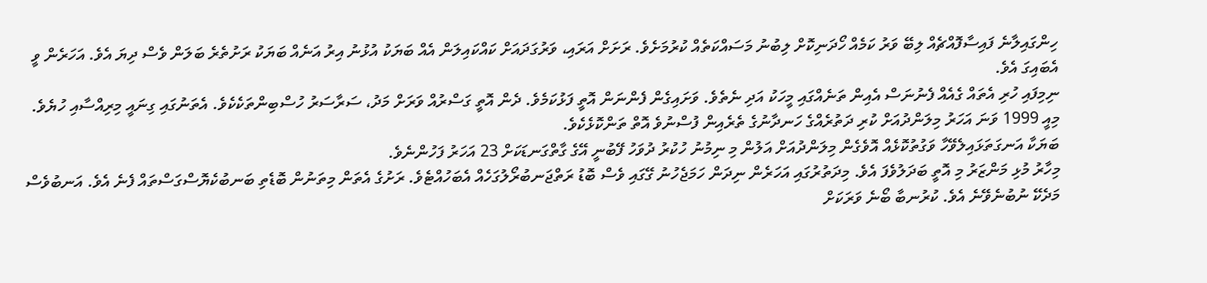ހިންގައިލާނެ ފައިސާފޮއްޗެއް ލިބޭ ވަރު ކަމެއް ހޯދަނިކޮށް ލިބުނު މަސައްކަތެއް ކުރުމަށެވެ. ރަށަށް އަރައި، ވަރުގަދައަށް ކައްކައިލަން އެއް ބަޔަކު އުޅުނު އިރު އަނެއް ބަޔަކު ރަށުތެރެ ބަލަން ވެސް ދިޔަ އެވެ. އަހަރެން ވީ އެބައިގަ އެވެ.
ނިމިފައި ހުރި އެތައް ގެއެއް ފެނުނަސް އެއިން ތަނެއްގައި މީހަކު އަދި ނެތެވެ. ވަށައިގެން ފެންނަން އޮތީ ފަޅުކަމެވެ. ދެން އޮތީ ގަސްރުއް ވަރަށް މަދު، ސަރާސަރު ހުސްބިންތަކެކެވެ. އެތަނުގައި ގިނައީ މިރިއްސާއި ހުޔެވެ. މިއީ 1999 ވަނަ އަހަރު މިލަންދުއަށް ކުރި ދަތުރެއްގެ ހަނދާނުގެ ތެރެއިން ފުސްނުވެ އޮތް ތަންކޮޅެކެވެ.
ބަޔަކާ އަނގަތަޅައިލެވޭހާ ވަގުތުކޮޅެއް އޮވެގެން މިލަންދުއަށް އަލުން މި ނިމުނު ހުކުރު ދުވަހު ފޭބުނީ އޭގެ ގާތްގަނޑަކަށް 23 އަހަރު ފަހުންނެވެ.
މިހާރު މުޅި މަންޒަރު މި އޮތީ ބަދަލުވެފަ އެވެ. މިދަތުރުގައި އަހަރެން ނިދަން ހަމަޖެހުނު ގޭގައި ވެސް ބޮޑު ރަތްޖަނބުރޯލުގަހެއް އެބަހުއްޓެވެ. ރަށުގެ އެތަން މިތަނުން ބޮޑެތި ބަނބުކެޔޮސްގަސްތައް ފެނެ އެވެ. އަނބުވެސް މަދެކޭ ނުބުނެވޭނެ އެވެ. ކުރުނބާ ބޯނެ ވަރަކަށް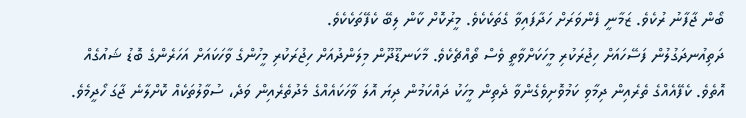ބޯން ޖާފާނު ރުކެވެ. ޒަމާނީ ފެންވަރަށް ހަދާފައިވާ ގެތަކެކެވެ. މީރުކޮށް ކާން ލިބޭ ކެފޭތަކެކެވެ.
ދަތިއުނދަގުލުން ފަސޭހައަށް ހިޖުރަކުރި މީހަކަށްވާތީ ވެސް ތޯއްޗެކެވެ. މާކަނޑޫދޫން މިލަންދުއަށް ހިޖުރަކުރި މީހުންގެ ވާހަކައަށް އަހަރެންގެ ބޮޑު ޝައުގެއް އޮތެވެ. ކެފޭއެއްގެ ތެރެއިން ދިމާވި ކަމުވޮށިވެގެންވާ ދެތިން މީހަކު ދައްކަމުން ދިޔަ އޮލަ ވާހަކައެއްގެ މެދުތެރެއިން ވަދެ، ސުވާލުތަކެއް ކޮށްލާނެ ޖާގަ ހޯދީމެވެ.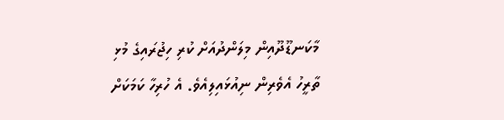މާކަނޑޫދޫއިން މިލަންދުއަށް ކުރި ހިޖުރައިގެ މުޅި ތާރީހު އެވެރިން ނިއުޅައިލިއެވެ. އެ ހުރިހާ ކަމަކަށް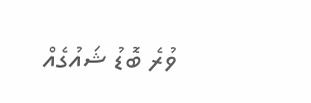ވުރެ ބޮޑު ޝައުގެއް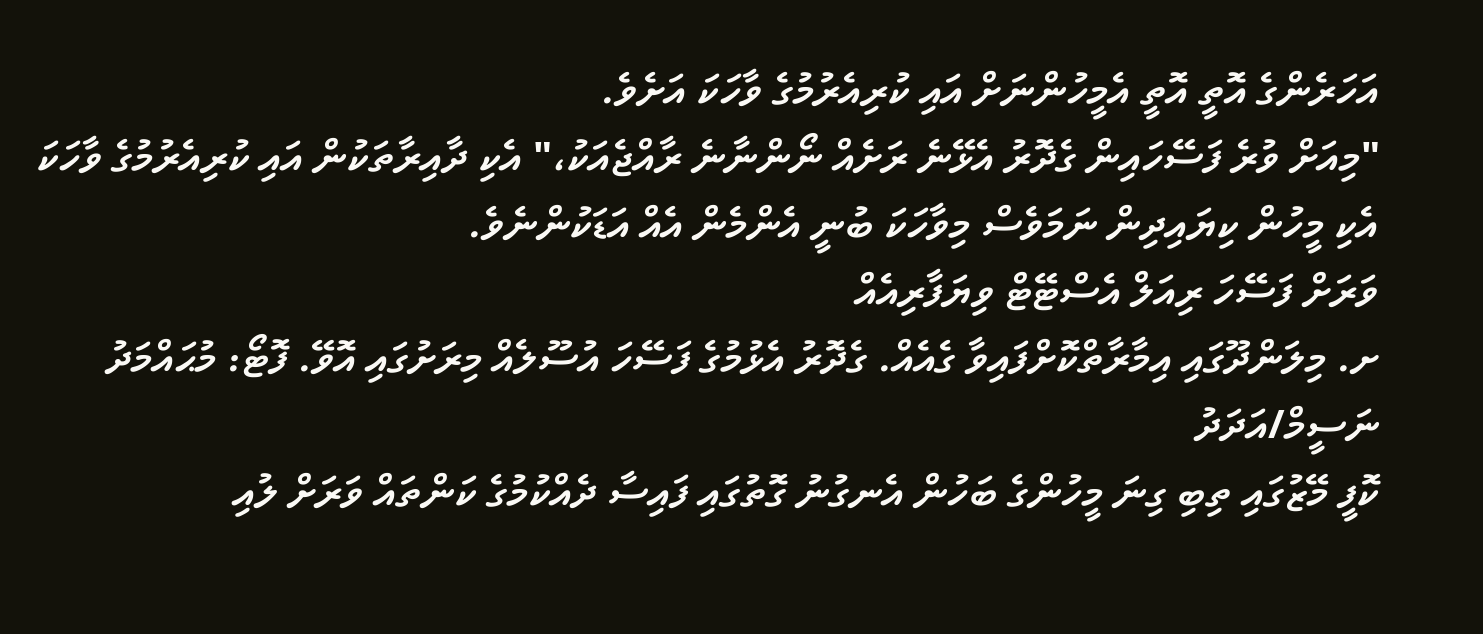އަހަރެންގެ އޮތީ އޮތީ އެމީހުންނަށް އައި ކުރިއެރުމުގެ ވާހަކަ އަށެވެ.
"މިއަށް ވުރެ ފަސޭހައިން ގެދޮރު އެޅޭނެ ރަށެއް ނޯންނާނެ ރާއްޖެއަކު،" އެކި ދާއިރާތަކުން އައި ކުރިއެރުމުގެ ވާހަކަ އެކި މީހުން ކިޔައިދިން ނަމަވެސް މިވާހަކަ ބުނީ އެންމެން އެއް އަޑަކުންނެވެ.
ވަރަށް ފަސޭހަ ރިއަލް އެސްޓޭޓް ވިޔަފާރިއެއް
ށ. މިލަންދޫގައި އިމާރާތްކޮށްފައިވާ ގެއެއް. ގެދޮރު އެޅުމުގެ ފަސޭހަ އުސޫލެއް މިރަށުގައި އޮވޭ. ފޮޓޯ: މުޙައްމަދު ނަސީމް/އަދަދު
ކޮފީ މޭޒުގައި ތިބި ގިނަ މީހުންގެ ބަހުން އެނގުނު ގޮތުގައި ފައިސާ ދެއްކުމުގެ ކަންތައް ވަރަށް ލުއި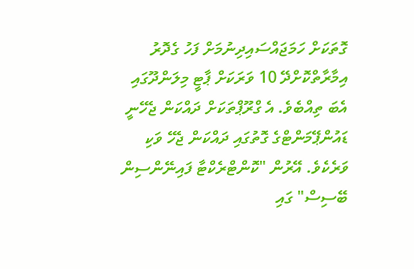ގޮތަކަށް ހަމަޖައްސައިދިނުމަށް ފަހު ގެދޮރު އިމާރާތްކޮށްދޭ 10 ވަރަކަށް ޕާޓީ މިލަންދޫގައި އެބަ ތިއްބެވެ. އެ ގްރޫޕްތަކަށް ދައްކަން ޖެހޭނީ ޑައުންޕޭމަންޓްގެ ގޮތުގައި ދައްކަން ޖެހޭ ވަކި ވަރެކެވެ. އޭރުން "ކޮންޓްރެކްޓާ ފައިނޭންސިން ބޭސިސް" ގައި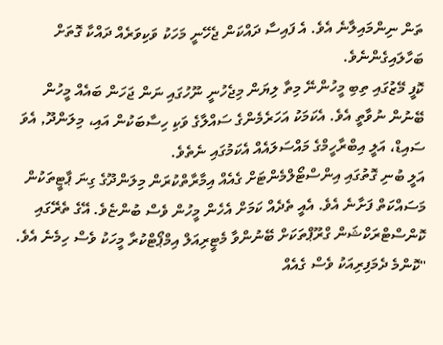ތަން ނިންމައިލާނެ އެވެ. އެ ފައިސާ ދައްކަން ޖެހޭނީ މަހަކު ވަކިވަރެއް ދައްކާ ގޮތަށް ބަހާލައިގެންނެވެ.
ކޮފީ މޭޒުގައި ތިބި މީހުންނޭ މިތާ ލިޔަން މިޖެހުނީ ނޫހުގައި ނަން ޖަހަން ބައެއް މީހުން ބޭނުން ނުވާތީ އެވެ. އެކަމަކު އަހަރެމެންގެ ސައްލާގެ ވަކި ހިސާބަކުން އައި، މިލަންދޫ, އެވަ ސައިޑް، އަލީ އިބްރާހީމްގެ މައްސަލައެއް އެކަމުގައި ނެތެވެ.
އަލީ ބުނި ގޮތުގައި އިންސްޓޯލްމެންޓަށް ގެއެއް އިމާރާތްކުރަން މިލަންދޫގެ ގިނަ ޕާޓީތަކުން މަސައްކަތް ފަށާނެ އެވެ. އެއީ ތެދެއް ކަމަށް އެހެން މީހުން ވެސް ބުންޏެވެ. އޭގެ ތެރޭގައި ކޮންސްޓްރަކްޝަން ގްރޫޕްތަކަށް ބޭނުންވާ މެޓީރިއަލް އިމްޕޯޓްކުރާ މީހަކު ވެސް ހިމެނެ އެވެ.
"ކޮންމެ ދެމަފިރިއަކު ވެސް ގެއެއް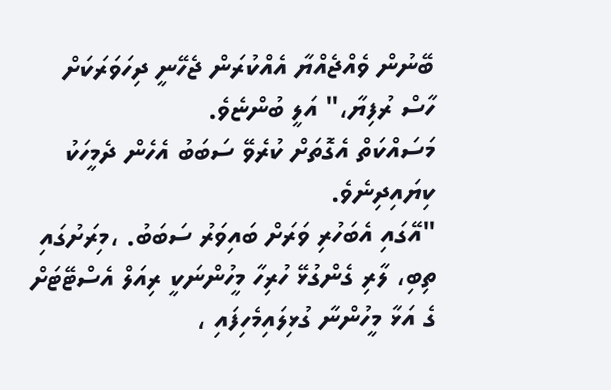ބޭނުން ވެއްޖެއްޔާ އެއްކުރަން ޖެހޭނީ ދިހަވަރަކަށް ހާސް ރުފިޔާ،" އަލީ ބުންޏެވެ.
މަސައްކަތް އެގޮތަށް ކުރެވޭ ސަބަބު އެހެން ދެމީހަކު ކިޔައިދިނެވެ.
"އޭގައި އެބަހުރި ވަރަށް ބައިވަރު ސަބަބު. ،މިރަށުގައި ތިބި، ލާރި ގެންގުޅޭ ހުރިހާ މީހުންނަކީ ރިއަލް އެސްޓޭޓަށް ގެ އަޅާ މީހުންނާ ގުޅިލައިމެހިފައި ،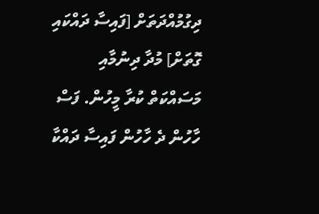ދިގުމުއްދަތަށް [ފައިސާ ދައްކައި ގޮތަށް] މުދާ ދިނުމާއި މަސައްކަތް ކުރާ މީހުން. ފަސް ހާހުން ދެ ހާހުން ފައިސާ ދައްކާ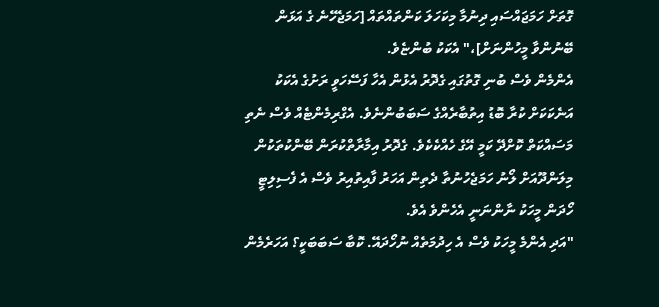ގޮތަށް ހަމަޖައްސައި ދިނުމާ މިކަހަލަ ކަންތައްތައް [ހަމަޖެހޭނެ ގެ އަޅަން ބޭނުންވާ މީހުންނަށް]،" އެކަކު ބުންޏެވެ.
އެންމެން ވެސް ބުނި ގޮތުގައި ގެދޮރު އެޅުން އެހާ ފަސޭހަވީ ރަށުގެ އެކަކު އަނެކަކަށް ކުރާ ބޮޑު އިތުބާރެއްގެ ސަބަބުންނެވެ. އެގްރިމެންޓެއް ވެސް ނެތި މަސައްކަތް ކޮށްދޭ ކަމީ އޭގެ ހެއްކެކެވެ. ގެދޮރު އިމާރާތްކުރަން ބޭންކުތަކުން މިލަންދޫއަށް ލޯނު ހަމަޖެހުނުތާ ދެތިން އަހަރު ފާއިތުއިރު ވެސް އެ ފެސިލިޓީ ހޯދަން މީހަކު ނާންނަނީ އެހެންވެ އެވެ.
"އަދި އެންމެ މީހަކު ވެސް އެ ހިދުމަތެއް ނުހޯދައޭ. ކޮބާ ސަބަބަކީ؟ އަހަރެމެން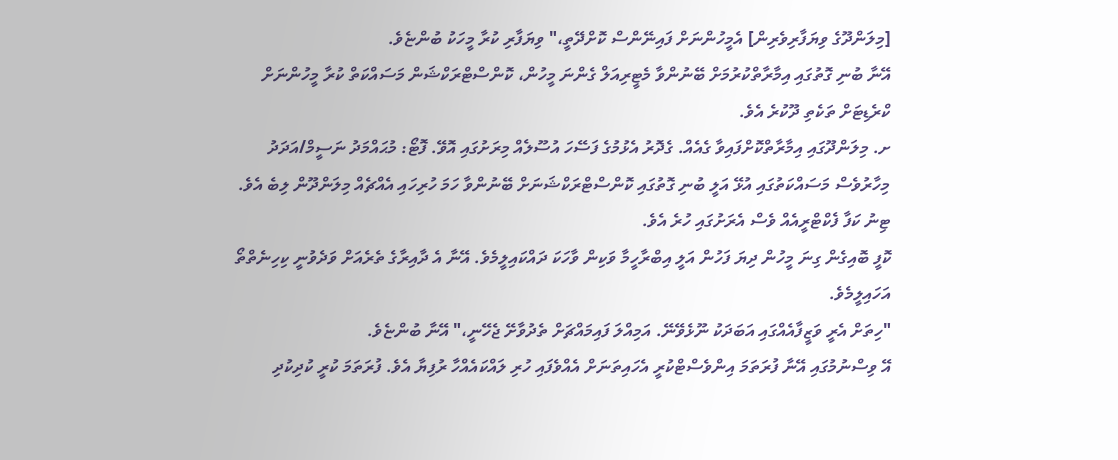[މިލަންދޫގެ ވިޔަފާރިވެރިން] އެމީހުންނަށް ފައިނޭންސް ކޮށްދޭތީ،" ވިޔަފާރި ކުރާ މީހަކު ބުންޏެވެ.
އޭނާ ބުނި ގޮތުގައި އިމާރާތްކުރުމަށް ބޭނުންވާ މެޓީރިއަލް ގެންނަ މީހުން، ކޮންސްޓްރަކްޝަން މަސައްކަތް ކުރާ މީހުންނަށް ކްރެޑިޓަށް ތަކެތި ދޫކުރެ އެވެ.
ށ. މިލަންދޫގައި އިމާރާތްކޮށްފައިވާ ގެއެއް. ގެދޮރު އެޅުމުގެ ފަސޭހަ އުސޫލެއް މިރަށުގައި އޮވޭ. ފޮޓޯ: މުޙައްމަދު ނަސީމް/އަދަދު
މިހާރުވެސް މަސައްކަތުގައި އުޅޭ އަލީ ބުނި ގޮތުގައި ކޮންސްޓްރަކްޝަނަށް ބޭނުންވާ ހަމަ ހުރިހައި އެއްޗެއް މިލަންދޫން ލިބެ އެވެ. ޓިނު ކަފާ ފެކްޓްރީއެއް ވެސް އެރަށުގައި ހުރެ އެވެ.
ކޮފީ ބޮއިގެން ގިނަ މީހުން ދިޔަ ފަހުން އަލީ އިބްރާހީމާ ވަކިން ވާހަކަ ދައްކައިލީމެވެ. އޭނާ އެ ދާއިރާގެ ތެރެއަށް ވަދެވުނީ ކިހިނެތްތޯ އަހައިލީމެވެ.
"ހިތަށް އެރީ ވަޒީފާއެއްގައި އަބަދަކު ނޫޅެވޭނޭ. އަމިއްލަ ފައިމައްޗަށް ތެދުވާށޭ ޖެހޭނީ،" އޭނާ ބުންޏެވެ.
އޭ ވިސްނުމުގައި އޭނާ ފުރަތަމަ އިންވެސްޓްކުރީ އެހައިތަނަށް އެއްވެފައި ހުރި ލައްކައެއްހާ ރުފިޔާ އެވެ. ފުރަތަމަ ކުރީ ކުދިކުދި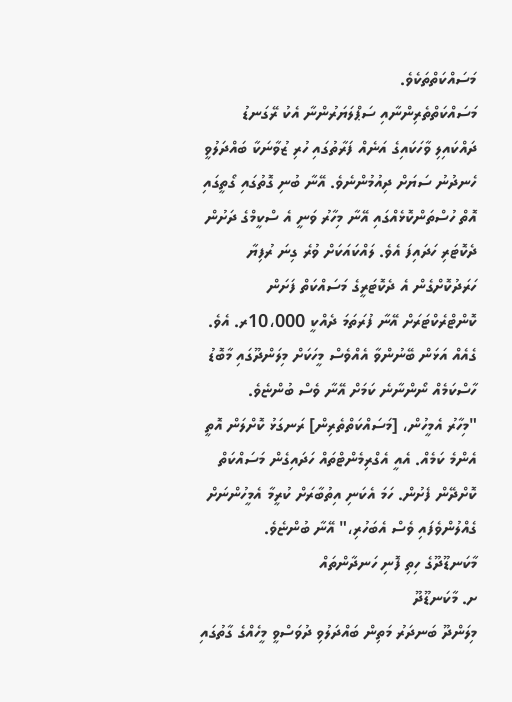މަސައްކަތްތަކެވެ.
މަސައްކަތްތެރިންނާއި ސަޕްލަޔަރުންނާ އެކު ރޭގަނޑު ދައްކައިލި ވާހަކައިގެ އަނެއް ފަރާތުގައި ހުރި ޒުވާނަކާ ބައްދަލުވީ ހެނދުނު ސަޔަށް ދިއުމުންނެވެ. އޭނާ ބުނި ގޮތުގައި ގޯތީގައި އޮތް ހުސްތަންކޮޅެއްގައި އޭނާ މިހާރު ވަނީ އެ ސްކީމްގެ ދަށުން ދެކޮޓަރި ހަދައިފަ އެވެ. ލައްކައަކަށް ވުރެ ގިނަ ރުފިޔާ ހަރަދުކޮށްގެން އެ ދެކޮޓަރީގެ މަސައްކަތް ފަށަން ކޮންޓްރެކްޓަރަށް އޭނާ ފުރަތަމަ ދެއްކީ 10،000ރ. އެވެ. ގެއެއް އަޅަން ބޭނުންވާ އެއްވެސް މީހަކަށް މިލަންދޫގައި މާބޮޑު ހާސްކަމެއް ނޯންނާނެ ކަމަށް އޭނާ ވެސް ބުންޏެވެ.
"މިހާރު އެމީހުން، [މަސައްކަތްތެރިން] ރަނގަޅު ކޮށްލަން އޮތީ އެންމެ ކަމެއް. އެއީ އެގްރިމެންޓްތައް ހަދައިގެން މަސައްކަތް ކޮށްދޭން ފެށުން. ހަމަ އެކަނި އިތުބާރަށް ކުރީމާ އެމީހުންނަށް ގެއްލުންވެފައި ވެސް އެބަހުރި،" އޭނާ ބުންޏެވެ.
މާކަނޑޫދޫގެ ހިތި ފޮނި ހަނދާންތައް
ށ. މާކަނޑޫދޫ
މިލަންދޫ ބަނދަރު މަތިން ބައްދަލުވި ދުވަސްވީ މީހެއްގެ ގާތުގައި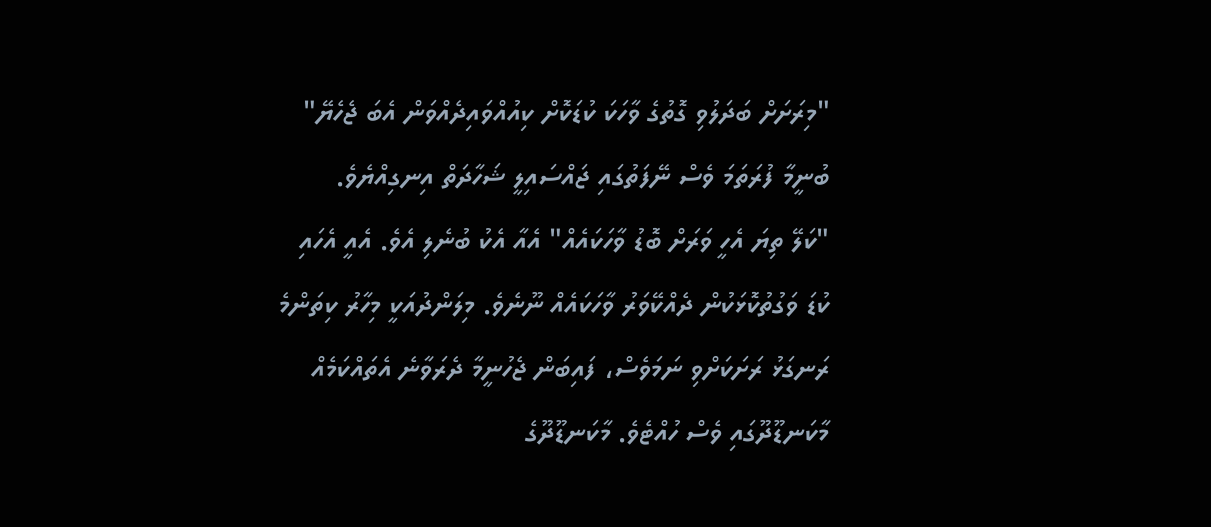"މިރަށަށް ބަދަލުވި ގޮތުގެ ވާހަކަ ކުޑަކޮށް ކިއުއްވައިދެއްވަން އެބަ ޖެހެޔޭ" ބުނީމާ ފުރަތަމަ ވެސް ނޭފަތުގައި ޖައްސައިލީ ޝަހާދަތް އިނގިއްޔެވެ.
"ކަލޭ ތިޔަ އެހީ ވަރަށް ބޮޑު ވާހަކައެއް" އެއާ އެކު ބުނެލި އެވެ. އެއީ އެހައި ކުޑަ ވަގުތުކޮޅަކުން ދެއްކޭވަރު ވާހަކައެއް ނޫނެވެ. މިލަންދުއަކީ މިހާރު ކިތަންމެ ރަނގަޅު ރަށަކަށްވި ނަމަވެސް، ފައިބަން ޖެހުނީމާ ދެރަވާނެ އެތައްކަމެއް މާކަނޑޫދޫގައި ވެސް ހުއްޓެވެ. މާކަނޑޫދޫގެ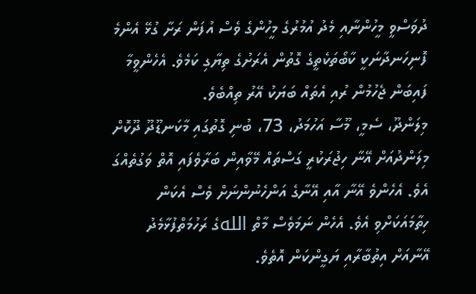ދުވަސްވީ މީހުންނާއި މެދު އުމުރުގެ މީހުންގެ ވެސް އުފަން ރަށާ ގުޅޭ އެންމެ ފޮނިހަނދާނަކީ ކާބޯތަކެތީގެ ގޮތުން އެރަށުގެ ތިޔާގި ކަމެވެ. އެހެންވީމާ ފައިބަން ޖެހުމުން ރުއި އެތައް ބަޔަކު އޭރު ތިއްބެވެ.
މިލަންދޫ، ސެމީ، މޫސާ އަހުމަދު، 73، ބުނި ގޮތުގައި މާކަނޑޫދޫ ދޫކޮށް މިލަންދުއަށް އޭނާ ހިޖުރަކުރީ ގަސްތައް މޭވާއިން ބަރާވެފައި އޮތް ވަގުތެއްގަ އެވެ. އެހެންވެ އޭނާ އާއި އޭނާގެ އަންހެނުންނަށް ވެސް އެކަން ހިތާމައަކަށްވި އެވެ. އެހެން ނަމަވެސް މާތް اللهގެ ރަހުމަތްފުޅާމެދު އޭނާއަށް އިތުބާރާއި ޔަގީންކަން އޮތެވެ.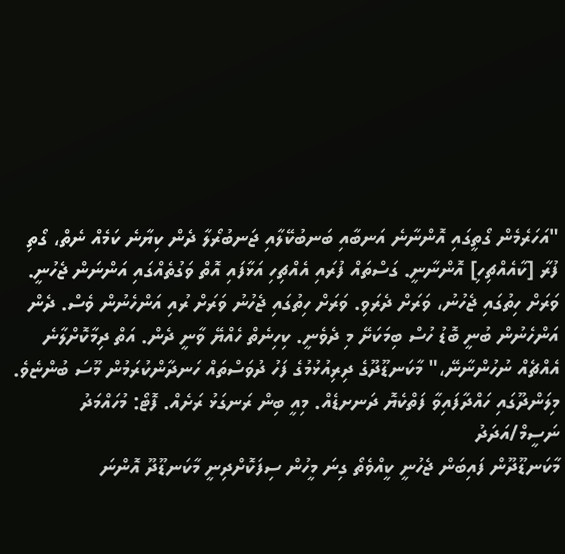"އަހަރެމެން ގޯތީގައި އޮންނާނެ އަނބާއި ބަނބުކޭލާއި ޖަނބުރޯލާ ދެން ކިޔާނެ ކަމެއް ނެތް، ގޯތި ފުރާ [ކާއެއްޗިހި] އޮންނާނީ. ގަސްތައް ފުރައި އެއްޗިހި އަޅާފައި އޮތް ވަގުތެއްގައި އަންނަން ޖެހުނީ. ވަރަށް ހިތުގައި ޖެހުނު، ވަރަށް ދެރަވި. ވަރަށް ހިތުގައި ޖެހުނު ވަރަށް ރުއި އަންހެނުން ވެސް. ދެން އަންހެނުން ބުނީ ބޮޑު ހުސް ބިމަކަށޭ މި ދެވެނީ. ކިހިނެތް ހެއްޔޭ ވާނީ ދެން. އަތް ދިމާކޮށްލާނެ އެއްޗެއް ނުހުންނާނޭ،" މާކަނޑޫދޫގެ ދިރިއުޅުމުގެ ފަހު ދުވަސްތައް ހަނދާންކުރަމުން މޫސަ ބުންޏެވެ.
މިލަންދޫގައި ހައްދާފައިވާ ފަތްކެޔޮ ދަނށޑެއް. މިއީ ބިން ރަނގަޅު ރަށެއް. ފޮޓޯ: މުހައްމަދު ނަސީމް/އަދަދު
މާކަނޑޫދޫން ފައިބަން ޖެހުނީ ކީއްވެތޯ ގިނަ މީހުން ސިފަކޮށްދިނީ މާކަނޑޫދޫ އޮންނަ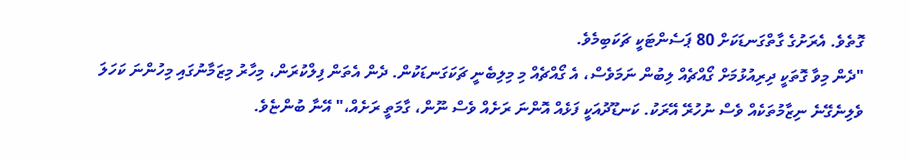ގޮތެވެ. އެރަށުގެ ގާތްގަނޑަކަށް 80 ޕަސެންޓަކީ ޗަކަބިމެވެ.
"ދެން މިވާ ގޮތަކީ ދިރިއުޅުމަށް ގޯއްޗެއް ލިބުން ނަމަވެސް، އެ ގޯއްޗެއް މި މިލިބެނީ ޗަކަގަނޑަކުން. ދެން އެތަން ފިލްކުރަން، މިހާރު މިޒަމާނުގައި މިހުންނަ ކަހަލަ ވެލިނެގޭނެ ނިޒާމުތަކެއް ވެސް ނުހުރޭ އޭރަކު. ކަނޑޫދުއަކީ ފަޅެއް އޮންނަ ރަށެއް ވެސް ނޫން، ގާމަތީ ރަށެއް،" އޭނާ ބުންޏެވެ.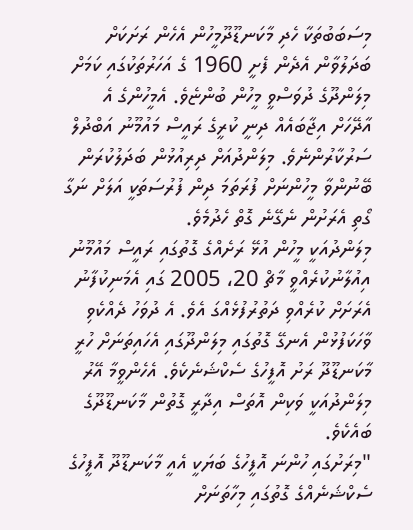މިސަބަބުތަކާ ހެދި މާކަނޑޫދޫމީހުން އެހެން ރަށަކަށް ބަދަލުވާން އެދެން ފެށީ 1960 ގެ އަހަރުތަކުގައި ކަމަށް މިލަންދޫގެ ދުވަސްވީ މީހުން ބުންޏެވެ. އެމީހުންގެ އެ އާދޭހަށް އިޖާބައެއް ދިނީ ކުރީގެ ރައީސް މައުމޫނު އަބްދުލް ސަރުކާރުންނެވެ. މިލަންދުއަށް ދިރިއުޅުން ބަދަލުކުރަން ބޭނުންވާ މީހުންނަށް ފުރަތަމަ ދިން ފުރުސަތަކީ އަލަށް ނަގާ ގޯތި އެރަށުން ނެގޭނެ ގޮތް ހެދުމެވެ.
މިލަންދުއަކީ މީހުން އުޅޭ ރަށެއްގެ ގޮތުގައި ރައީސް މައުމޫނު އިއުލާނުކުރެއްވީ މާޗް 20، 2005 ގައި އެމަނިކުފާނު އެރަށަށް ކުރެއްވި ދަތުރުފުޅެއްގަ އެވެ. އެ ދުވަހު ދެއްކެވި ވާހަކަފުޅުން އެނގޭ ގޮތުގައި މިލަންދޫގައި އެހައިތަނަށް ހުރީ މާކަނޑޫދޫ ރަށު އޮފީހުގެ ސެކްޝަނެކެވެ. އެހެންވީމާ އޭރު މިލަންދުއަކީ ވަކިން އޮތަސް އިދާރީ ގޮތުން މާކަނޑޫދޫގެ ބައެކެވެ.
"މިރަށުގައި ހުންނަ އޮފީހުގެ ބަޔަކީ އެއީ މާކަނޑޫދޫ އޮފީހުގެ ސެކްޝަނެއްގެ ގޮތުގައި މިހާތަނަށް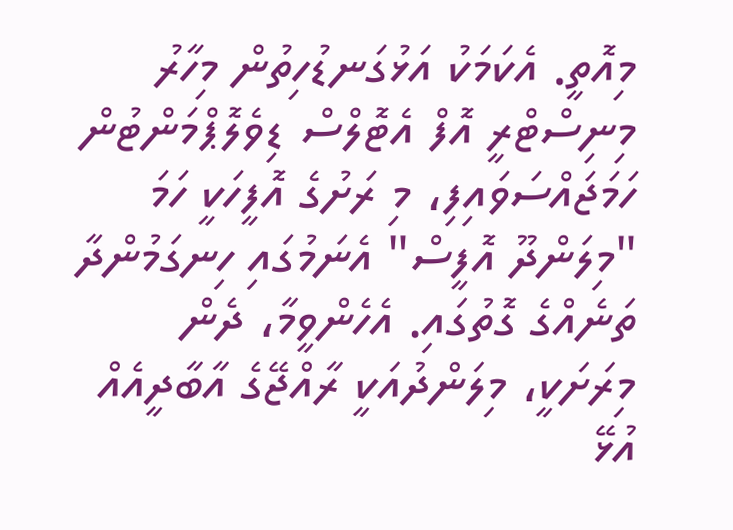މިއޮތީ. އެކަމަކު އަޅުގަނޑުހިތުން މިހާރު މިނިސްޓްރީ އޮފް އެޓޮލްސް ޑިވެލޮޕްމަންޓުން ހަމަޖައްސަވައިފި، މި ރަށުގެ އޮފީހަކީ ހަމަ "މިލަންދޫ އޮފީސް" އެނަމުގައި ހިނގަމުންދާ ތަނެއްގެ ގޮތުގައި. އެހެންވީމާ، ދެން މިރަށަކީ، މިލަންދުއަކީ ރާއްޖޭގެ އާބާދީއެއް އުޅޭ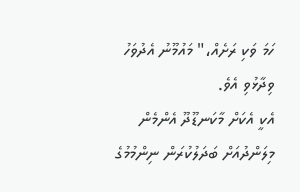ހަމަ ވަކި ރަށެއް،" މައުމޫނު އެދުވަހު ވިދާޅުވި އެވެ.
އެކީ އެކަށް މާކަނޑޫދޫ އެންމެން މިލަންދުއަށް ބަދަލުކުރަން ނިންމުމުގެ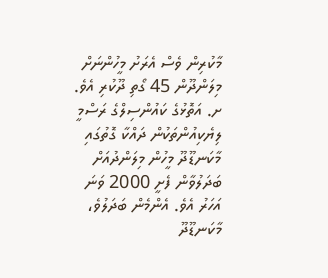މާކުރިން ވެސް އެރަށު މީހުންނަށް މިލަންދޫން 45 ގޯތި ދޫކުރި އެވެ. ށ. އަތޮޅުގެ ކައުންސިލްގެ ރަސްމީ ލިޔެކިއުންތަކުން ދައްކާ ގޮތުގައި މާކަނޑޫދޫ މީހުން މިލަންދުއަށް ބަދަލުވާން ފެށީ 2000 ވަނަ އަހަރު އެވެ. އެންމެން ބަދަލުވެ، މާކަނޑޫދޫ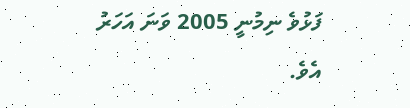ފަޅުވެ ނިމުނީ 2005 ވަނަ އަހަރު އެވެ.